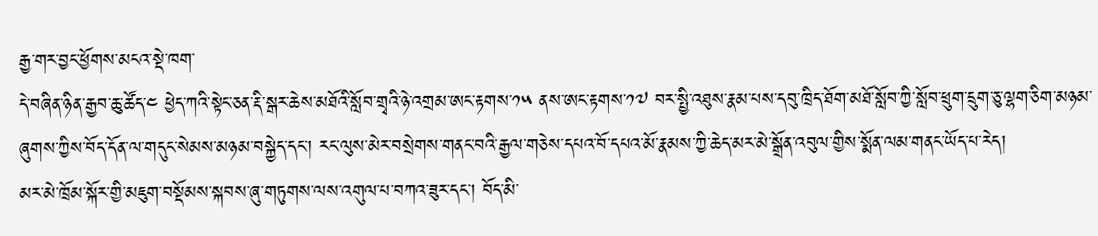རྒྱ་གར་བྱང་ཕྱོགས་མངའ་སྡེ་ཁག་
དེ་བཞིན་ཉིན་རྒྱབ་ཆུ་ཚོད་༤ ཕྱེད་ཀའི་སྟེང་ཅན་རྡི་སྒར་ཆེས་མཐོའི་སློབ་གྲྭའི་ཉེ་འགྲམ་ཨང་རྟགས་༡༥ ནས་ཨང་རྟགས་༡༧ བར་སྤྱི་འཐུས་རྣམ་པས་དབུ་ཁྲིད་ཐོག་མཐོ་སློབ་ཀྱི་སློབ་ཕྲུག་དྲུག་ཅུ་ལྷག་ཅིག་མཉམ་ཞུགས་ཀྱིས་བོད་དོན་ལ་གདུང་སེམས་མཉམ་བསྐྱེད་དང་། རང་ལུས་མེར་བསྲེགས་གནང་བའི་རྒྱལ་གཅེས་དཔའ་བོ་དཔའ་མོ་རྣམས་ཀྱི་ཆེད་མར་མེ་སྒྲོན་འབུལ་གྱིས་སྨོན་ལམ་གནང་ཡོད་པ་རེད།
མར་མེ་ཁྲོམ་སྐོར་གྱི་མཇུག་བསྡོམས་སྐབས་ཞུ་གཏུགས་ལས་འགུལ་པ་བཀའ་ཟུར་དང་། བོད་མི་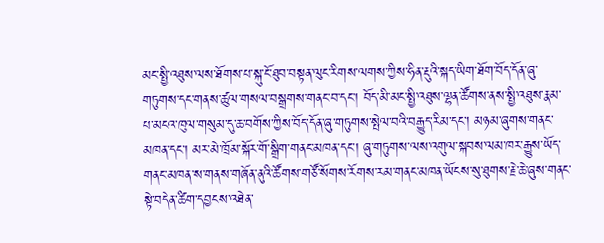མང་སྤྱི་འཐུས་ལས་ཐོགས་པ་སྐུ་ངོ་ཐུབ་བསྟན་ལུང་རིགས་ལགས་ཀྱིས་ཧིན་རྡུའི་སྐད་ཡིག་ཐོག་བོད་དོན་ཞུ་གཏུགས་དང་གནས་ཚུལ་གསལ་བསྒྲགས་གནང་བ་དང་། བོད་མི་མང་སྤྱི་འཐུས་ལྷན་ཚོགས་ནས་སྤྱི་འཐུས་རྣམ་པ་མངའ་ཁུལ་གསུམ་དུ་ཆ་བགོས་ཀྱིས་བོད་དོན་ཞུ་གཏུགས་སྤེལ་བའི་བརྒྱུད་རིམ་དང་། མཉམ་ཞུགས་གནང་མཁན་དང་། མར་མེ་ཁྲོམ་སྐོར་གོ་སྒྲིག་གནང་མཁན་དང་། ཞུ་གཏུགས་ལས་འགུལ་སྐབས་ལམ་ཁར་རྒྱུས་ཡོད་གནང་མཁན་ས་གནས་གཞོན་ནུའི་ཚོགས་གཙོ་སོགས་རོགས་རམ་གནང་མཁན་ཡོངས་སུ་ཐུགས་རྗེ་ཆེ་ཞུས་གནང་སྟེ་བདེན་ཚིག་དབྱངས་འཐེན་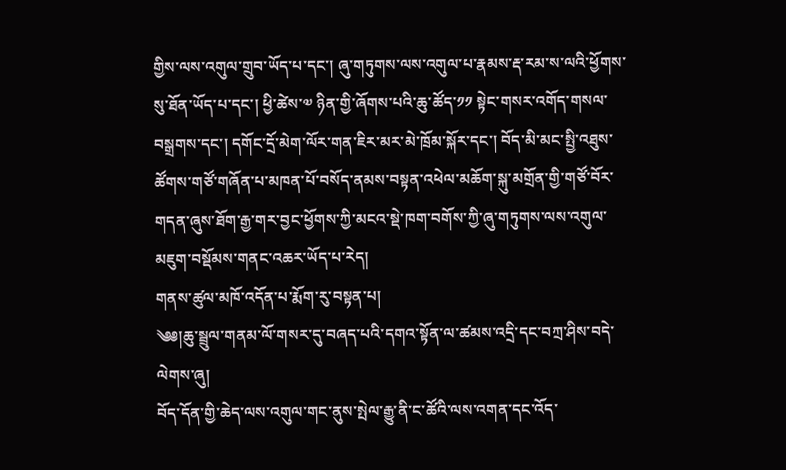གྱིས་ལས་འགུལ་གྲུབ་ཡོད་པ་དང་། ཞུ་གཏུགས་ལས་འགུལ་པ་རྣམས་རྡ་རམ་ས་ལའི་ཕྱོགས་སུ་ཐོན་ཡོད་པ་དང་། ཕྱི་ཚེས་༧ ཉིན་གྱི་ཞོགས་པའི་ཆུ་ཚོད་༡༡ སྟེང་གསར་འགོད་གསལ་བསྒྲགས་དང་། དགོང་དྲོ་མེག་ལོར་གན་ཇིར་མར་མེ་ཁྲོམ་སྐོར་དང་། བོད་མི་མང་སྤྱི་འཐུས་ཚོགས་གཙོ་གཞོན་པ་མཁན་པོ་བསོད་ནམས་བསྟན་འཕེལ་མཆོག་སྐུ་མགྲོན་གྱི་གཙོ་བོར་གདན་ཞུས་ཐོག་རྒྱ་གར་བྱང་ཕྱོགས་ཀྱི་མངའ་སྡེ་ཁག་བགོས་ཀྱི་ཞུ་གཏུགས་ལས་འགུལ་མཇུག་བསྡོམས་གནང་འཆར་ཡོད་པ་རེད།
གནས་ཚུལ་མཁོ་འདོན་པ་རྨོག་རུ་བསྟན་པ།
༄༅།ཆུ་སྦྲུལ་གནམ་ལོ་གསར་དུ་བཞད་པའི་དགའ་སྟོན་ལ་ཚམས་འདྲི་དང་བཀྲ་ཤིས་བདེ་ལེགས་ཞུ།
བོད་དོན་གྱི་ཆེད་ལས་འགུལ་གང་ནུས་སྤེལ་རྒྱུ་ནི་ང་ཚོའི་ལས་འགན་དང་འོད་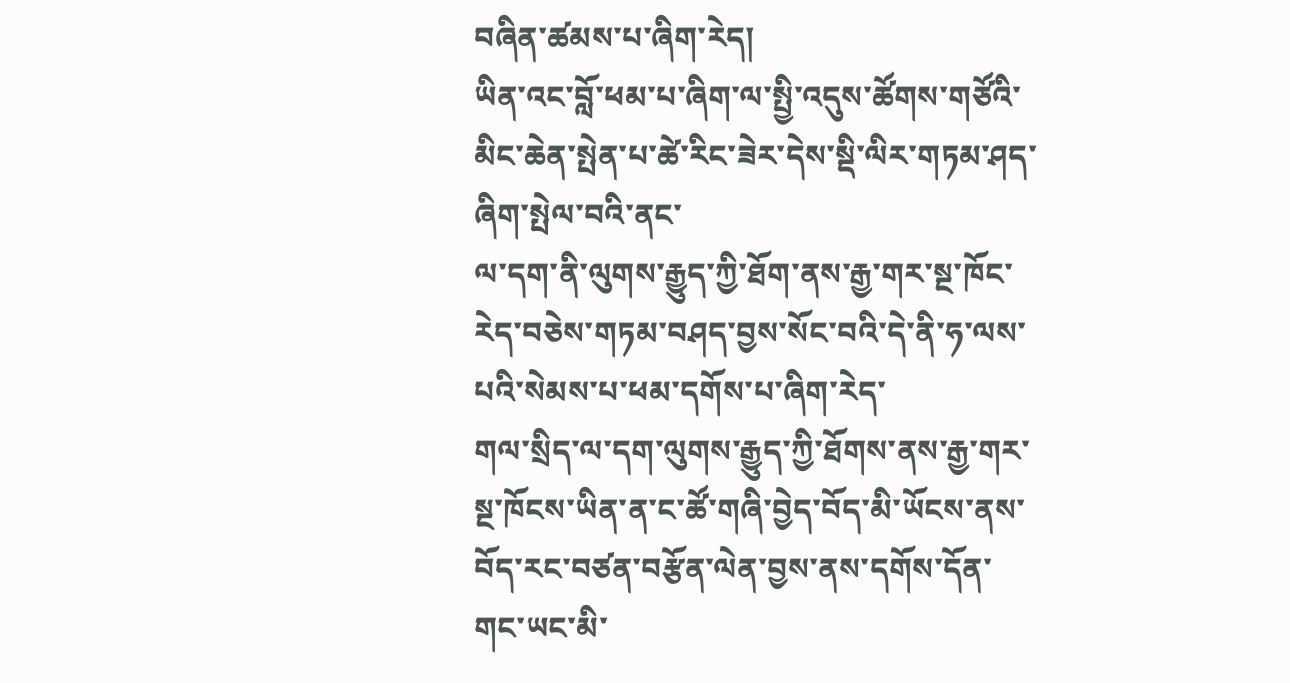བཞིན་ཚམས་པ་ཞིག་རེད།
ཡིན་འང་བློ་ཕམ་པ་ཞིག་ལ་སྤྱི་འདུས་ཚོགས་གཙོའི་མིང་ཆེན་སྤེན་པ་ཚེ་རིང་ཟེར་དེས་སྡི་ལིར་གཏམ་ཤད་ཞིག་སྤེལ་བའི་ནང་
ལ་དག་ནི་ལུགས་རྒྱུད་ཀྱི་ཐོག་ནས་རྒྱ་གར་སྔ་ཁོང་རེད་བཅེས་གཏམ་བཤད་བྱས་སོང་བའི་དེ་ནི་ཧ་ལས་པའི་སེམས་པ་ཕམ་དགོས་པ་ཞིག་རེད་
གལ་སྲིད་ལ་དག་ལུགས་རྒྱུད་ཀྱི་ཐོགས་ནས་རྒྱ་གར་སྔ་ཁོངས་ཡིན་ན་ང་ཚོ་གཞི་བྱེད་བོད་མི་ཡོངས་ནས་བོད་རང་བཙན་བརྩོན་ལེན་བྱས་ནས་དགོས་དོན་གང་ཡང་མི་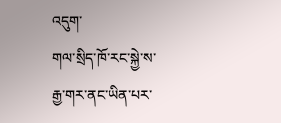འདུག་
གལ་སྲིད་ཁོ་རང་སྐྱེ་ས་རྒྱ་གར་ནང་ཡིན་པར་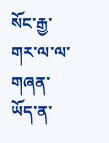སོང་རྒྱ་གར་ལ་ལ་གཞན་ཡོད་ན་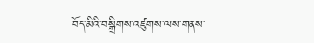བོད་མིའི་བསྒྲིགས་འཛུགས་ལས་གནས་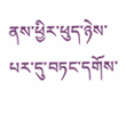ནས་ཕྱིར་ཕུད་ཉེས་པར་དུ་བཏང་དགོས་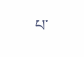པ་